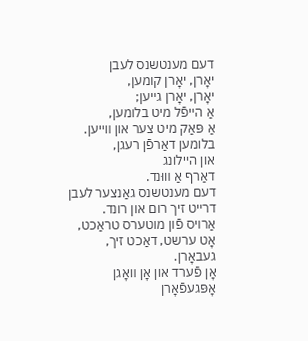דעם מענטשנס לעבן
יאָרן, יאָרן קומען,
יאָרן, יאָרן גײען;
אַ הײפֿל מיט בלומען,
אַ פּאַק מיט צער און װײען.
בלומען דאַרפֿן רעגן,
און הײלונג
דאַרף אַ װוּנד.
דעם מענטשנס גאַנצער לעבן
דרײט זיך רום און רונד.
אַרױס פֿון מוטערס טראַכט,
אָט ערשט, דאַכט זיך,
געבאָרן.
אָן פֿערד און אָן װאָגן
אָפּגעפֿאָרן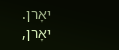יאָרן.
יאָרן,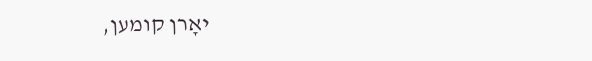יאָרן קומען,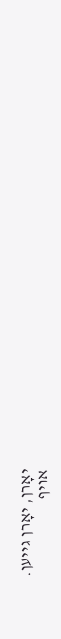יאָרן, יאָרן גײען.
אױף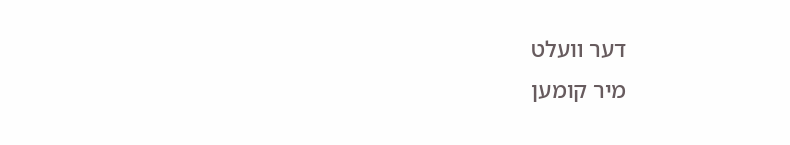דער װעלט
מיר קומען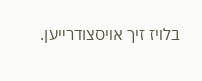בלױז זיך אױסצודרײען.